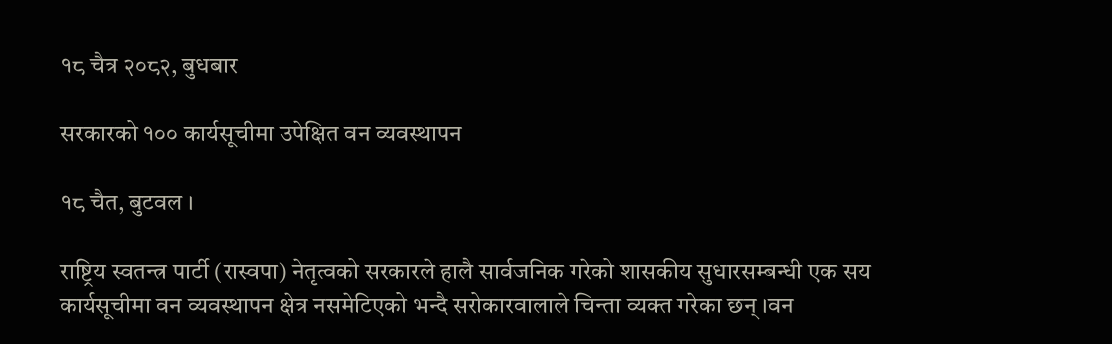१८ चैत्र २०८२, बुधबार

सरकारको १०० कार्यसूचीमा उपेक्षित वन व्यवस्थापन

१८ चैत, बुटवल ।

राष्ट्रिय स्वतन्त्र पार्टी (रास्वपा) नेतृत्वको सरकारले हालै सार्वजनिक गरेको शासकीय सुधारसम्बन्धी एक सय कार्यसूचीमा वन व्यवस्थापन क्षेत्र नसमेटिएको भन्दै सरोकारवालाले चिन्ता व्यक्त गरेका छन् ।वन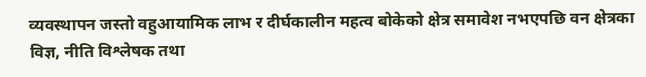व्यवस्थापन जस्तो वहुआयामिक लाभ र दीर्घकालीन महत्व बोकेको क्षेत्र समावेश नभएपछि वन क्षेत्रका विज्ञ, नीति विश्लेषक तथा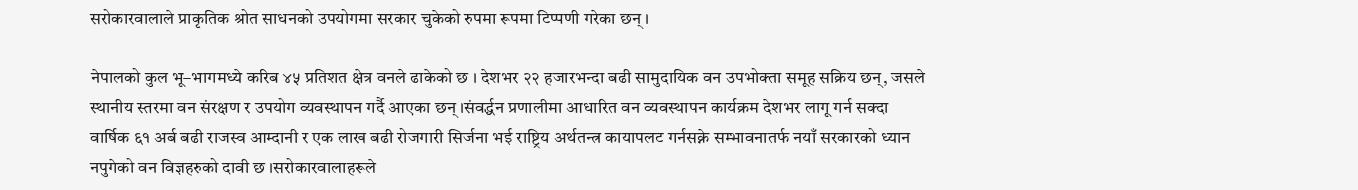सरोकारवालाले प्राकृतिक श्रोत साधनको उपयोगमा सरकार चुकेको रुपमा रूपमा टिप्पणी गरेका छन् ।

नेपालको कुल भू–भागमध्ये करिब ४५ प्रतिशत क्षेत्र वनले ढाकेको छ । देशभर २२ हजारभन्दा बढी सामुदायिक वन उपभोक्ता समूह सक्रिय छन्, जसले स्थानीय स्तरमा वन संरक्षण र उपयोग व्यवस्थापन गर्दै आएका छन् ।संवर्द्धन प्रणालीमा आधारित वन व्यवस्थापन कार्यक्रम देशभर लागू गर्न सक्दा वार्षिक ६१ अर्ब बढी राजस्व आम्दानी र एक लाख बढी रोजगारी सिर्जना भई राष्ट्रिय अर्थतन्त्र कायापलट गर्नसक्ने सम्भावनातर्फ नयाँ सरकारको ध्यान नपुगेको वन विज्ञहरुको दावी छ ।सरोकारवालाहरूले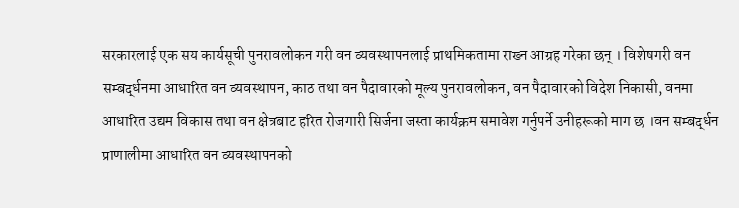सरकारलाई एक सय कार्यसूची पुनरावलोकन गरी वन व्यवस्थापनलाई प्राथमिकतामा राख्न आग्रह गरेका छन् । विशेषगरी वन सम्बर्द्धनमा आधारित वन व्यवस्थापन, काठ तथा वन पैदावारको मूल्य पुनरावलोकन, वन पैदावारको विदेश निकासी, वनमा आधारित उद्यम विकास तथा वन क्षेत्रबाट हरित रोजगारी सिर्जना जस्ता कार्यक्रम समावेश गर्नुपर्ने उनीहरूको माग छ ।वन सम्बर्द्धन प्राणालीमा आधारित वन व्यवस्थापनको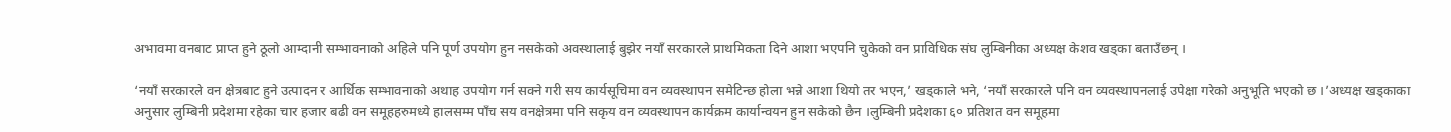अभावमा वनबाट प्राप्त हुने ठूलो आम्दानी सम्भावनाको अहिले पनि पूर्ण उपयोग हुन नसकेको अवस्थालाई बुझेर नयाँ सरकारले प्राथमिकता दिने आशा भएपनि चुकेको वन प्राविधिक संघ लुम्बिनीका अध्यक्ष केशव खड्का बताउँछन् ।

‘नयाँ सरकारले वन क्षेत्रबाट हुने उत्पादन र आर्थिक सम्भावनाको अथाह उपयोग गर्न सक्ने गरी सय कार्यसूचिमा वन व्यवस्थापन समेटिन्छ होला भन्ने आशा थियो तर भएन,’ खड्काले भने, ‘नयाँ सरकारले पनि वन व्यवस्थापनलाई उपेक्षा गरेको अनुभूति भएको छ ।’अध्यक्ष खड्काका अनुसार लुम्बिनी प्रदेशमा रहेका चार हजार बढी वन समूहहरुमध्ये हालसम्म पाँच सय वनक्षेत्रमा पनि सकृय वन व्यवस्थापन कार्यक्रम कार्यान्वयन हुन सकेको छैन ।लुम्बिनी प्रदेशका ६० प्रतिशत वन समूहमा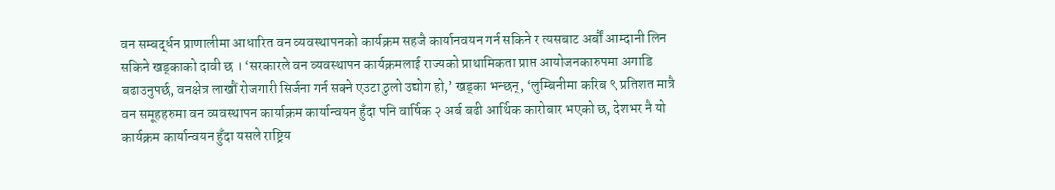वन सम्बर्द्धन प्राणालीमा आधारित वन व्यवस्थापनको कार्यक्रम सहजै कार्यानवयन गर्न सकिने र त्यसबाट अर्बौं आम्दानी लिन सकिने खड्काको दावी छ । ‘सरकारले वन व्यवस्थापन कार्यक्रमलाई राज्यको प्राथामिकता प्राप्त आयोजनकारुपमा अगाडि बढाउनुपर्छ, वनक्षेत्र लाखौं रोजगारी सिर्जना गर्न सक्ने एउटा ठुलो उद्योग हो,’ खड्का भन्छन्, ‘लुम्बिनीमा करिब ९ प्रतिशत मात्रै वन समूहहरुमा वन व्यवस्थापन कार्याक्रम कार्यान्वयन हुँदा पनि वार्षिक २ अर्ब बढी आर्थिक कारोबार भएको छ, देशभर नै यो कार्यक्रम कार्यान्वयन हुँदा यसले राष्ट्रिय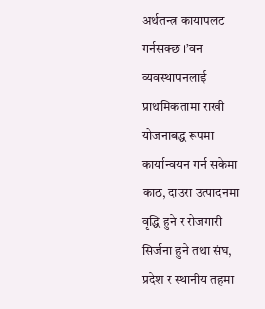अर्थतन्त्र कायापलट गर्नसक्छ ।’वन व्यवस्थापनलाई प्राथमिकतामा राखी योजनाबद्ध रूपमा कार्यान्वयन गर्न सकेमा काठ, दाउरा उत्पादनमा वृद्धि हुने र रोजगारी सिर्जना हुने तथा संघ, प्रदेश र स्थानीय तहमा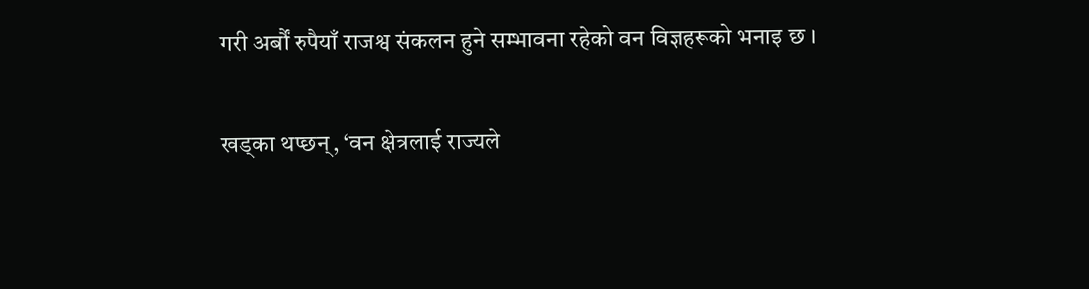गरी अर्बौं रुपैयाँ राजश्व संकलन हुने सम्भावना रहेको वन विज्ञहरूको भनाइ छ ।

खड्का थप्छन्, ‘वन क्षेत्रलाई राज्यले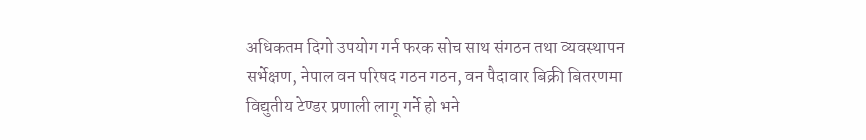अधिकतम दिगो उपयोग गर्न फरक सोच साथ संगठन तथा व्यवस्थापन सर्भेक्षण, नेपाल वन परिषद गठन गठन, वन पैदावार बिक्री बितरणमा विद्युतीय टेण्डर प्रणाली लागू गर्ने हो भने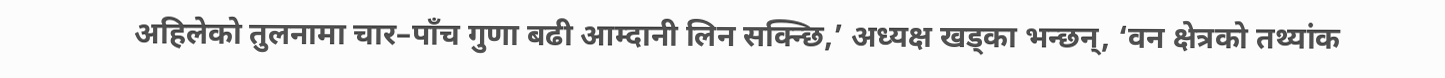अहिलेको तुलनामा चार–पाँच गुणा बढी आम्दानी लिन सक्न्छि,’ अध्यक्ष खड्का भन्छन्, ‘वन क्षेत्रको तथ्यांक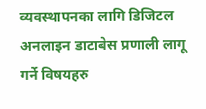व्यवस्थापनका लागि डिजिटल अनलाइन डाटाबेस प्रणाली लागू गर्ने विषयहरु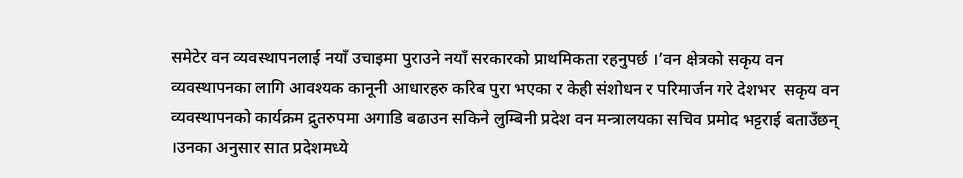समेटेर वन व्यवस्थापनलाई नयाँ उचाइमा पुराउने नयाँ सरकारको प्राथमिकता रहनुपर्छ ।’वन क्षेत्रको सकृय वन व्यवस्थापनका लागि आवश्यक कानूनी आधारहरु करिब पुरा भएका र केही संशोधन र परिमार्जन गरे देशभर  सकृय वन व्यवस्थापनको कार्यक्रम द्रुतरुपमा अगाडि बढाउन सकिने लुम्बिनी प्रदेश वन मन्त्रालयका सचिव प्रमोद भट्टराई बताउँछन् ।उनका अनुसार सात प्रदेशमध्ये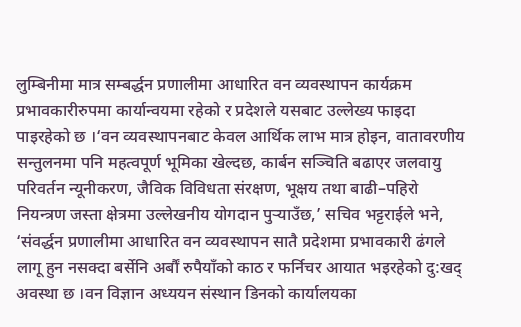लुम्बिनीमा मात्र सम्बर्द्धन प्रणालीमा आधारित वन व्यवस्थापन कार्यक्रम प्रभावकारीरुपमा कार्यान्वयमा रहेको र प्रदेशले यसबाट उल्लेख्य फाइदा पाइरहेको छ ।‘वन व्यवस्थापनबाट केवल आर्थिक लाभ मात्र होइन, वातावरणीय सन्तुलनमा पनि महत्वपूर्ण भूमिका खेल्दछ, कार्बन सञ्चिति बढाएर जलवायु परिवर्तन न्यूनीकरण, जैविक विविधता संरक्षण, भूक्षय तथा बाढी–पहिरो नियन्त्रण जस्ता क्षेत्रमा उल्लेखनीय योगदान पुर्‍याउँछ,’ सचिव भट्टराईले भने, ‘संवर्द्धन प्रणालीमा आधारित वन व्यवस्थापन सातै प्रदेशमा प्रभावकारी ढंगले लागू हुन नसक्दा बर्सेनि अर्बौं रुपैयाँको काठ र फर्निचर आयात भइरहेको दु:खद् अवस्था छ ।वन विज्ञान अध्ययन संस्थान डिनको कार्यालयका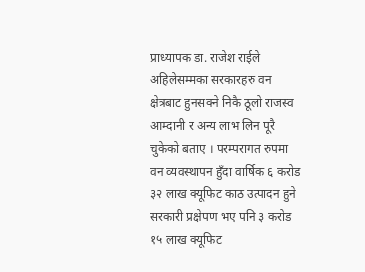प्राध्यापक डा. राजेश राईले अहिलेसम्मका सरकारहरु वन क्षेत्रबाट हुनसक्ने निकै ठूलो राजस्व आम्दानी र अन्य लाभ लिन पूरै चुकेको बताए । परम्परागत रुपमा वन व्यवस्थापन हुँदा वार्षिक ६ करोड ३२ लाख क्यूफिट काठ उत्पादन हुने सरकारी प्रक्षेपण भए पनि ३ करोड १५ लाख क्यूफिट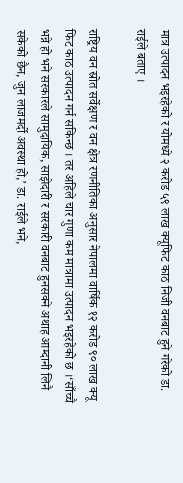मात्र उत्पादन भइरहेको र योमध्ये २ करोड ५९ लाख क्यूफिट काठ निजी वनबाट हुने गरेको डा. राईले बताए ।

राष्ट्रिय वन स्रोत सर्वेक्षण र वन क्षेत्र रणनीतिका अनुसार नेपालमा वार्षिक १२ करोड ९० लाख क्यू फिट काठ उत्पादन गर्न सकिन्छ । तर अहिले चार गुणा कम मात्रामा उत्पादन भइरहेको छ ।‘साँच्चै भन्ने हो भने सरकारले सामुदायिक, साझेदारी र सरकारी वनबाट हुनसक्ने अथाह आम्दानी लिनै सकेको छैन, जुन लाजमर्दो अवस्था हो,’ डा. राईले भने,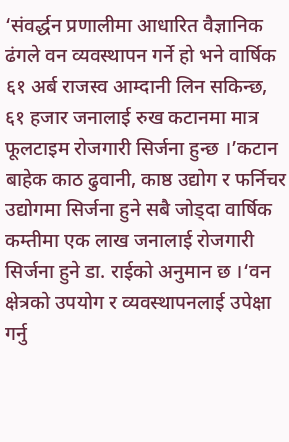‘संवर्द्धन प्रणालीमा आधारित वैज्ञानिक ढंगले वन व्यवस्थापन गर्ने हो भने वार्षिक ६१ अर्ब राजस्व आम्दानी लिन सकिन्छ, ६१ हजार जनालाई रुख कटानमा मात्र फूलटाइम रोजगारी सिर्जना हुन्छ ।’कटान बाहेक काठ ढुवानी, काष्ठ उद्योग र फर्निचर उद्योगमा सिर्जना हुने सबै जोड्दा वार्षिक कम्तीमा एक लाख जनालाई रोजगारी  सिर्जना हुने डा. राईको अनुमान छ ।‘वन क्षेत्रको उपयोग र व्यवस्थापनलाई उपेक्षा गर्नु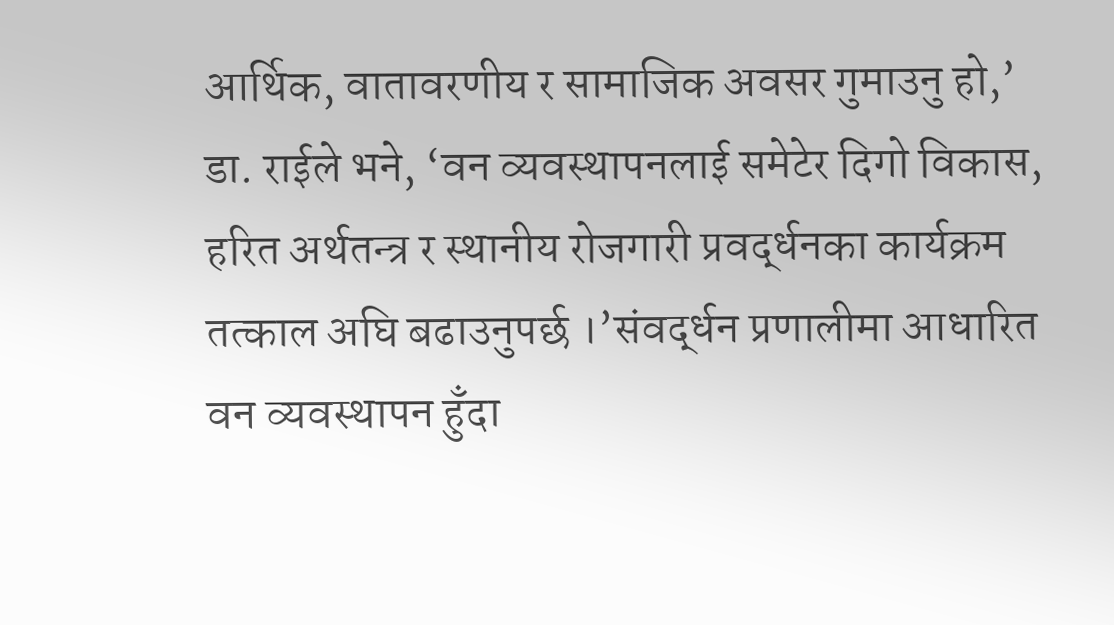आर्थिक, वातावरणीय र सामाजिक अवसर गुमाउनु हो,’ डा. राईले भने, ‘वन व्यवस्थापनलाई समेटेर दिगो विकास, हरित अर्थतन्त्र र स्थानीय रोजगारी प्रवर्द्धनका कार्यक्रम तत्काल अघि बढाउनुपर्छ ।’संवर्द्धन प्रणालीमा आधारित वन व्यवस्थापन हुँदा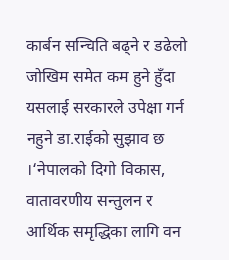कार्बन सन्चिति बढ्ने र डढेलो जोखिम समेत कम हुने हुँदा यसलाई सरकारले उपेक्षा गर्न नहुने डा.राईको सुझाव छ ।‘नेपालको दिगो विकास, वातावरणीय सन्तुलन र आर्थिक समृद्धिका लागि वन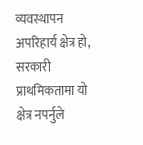व्यवस्थापन अपरिहार्य क्षेत्र हो, सरकारी प्राथमिकतामा यो क्षेत्र नपर्नुले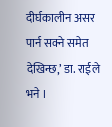दीर्घकालीन असर पार्न सक्ने समेत देखिन्छ,’ डा. राईले भने ।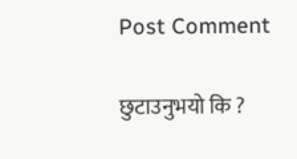Post Comment

छुटाउनुभयो कि ?